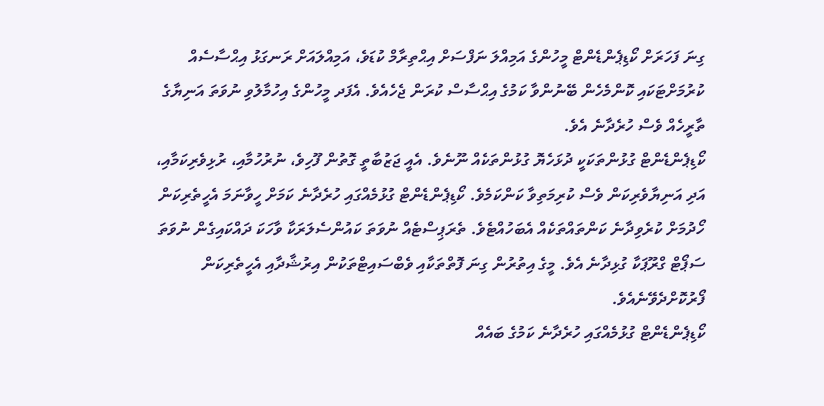ގިނަ ފަހަރަށް ކޯޑިޕެންޑެންޓް މީހުންގެ އަމިއްލަ ނަފްސަށް އިޙްތިރާމް ކުޑަވެ، އަމިއްލައަށް ރަނގަޅު އިޙްސާސެއް ކުރުމަށްޓަކައި ކޮންމެހެން ބޭނުންވާ ކަމުގެ އިޙްސާސް ކުރަން ޖެހެއެވެ. އެފަދ މީހުންގެ އިހުމާލުވި ނުވަތަ އަނިޔާގެ ތާރީހެއް ވެސް ހުރެދާނެ އެވެ.
ކޯޑިޕެންޑެންޓް ގުޅުންތަކަކީ ދުޅަހެޔޮ ގުޅުންތަކެއް ނޫނެވެ. އެއީ ޖަޒުބާތީ ގޮތުން ފޫހިވެ، ނުރުހުމާއި، ރުޅިވެރިކަމާއި، އަދި އަނިޔާވެރިކަން ވެސް ކުރިމަތިވާ ކަންކަމެވެ. ކޯޑިޕެންޑެންޓް ގުޅުމެއްގައި ހުރެދާނެ ކަމަށް ހީވާނަމަ އެހީތެރިކަން ހޯދުމަށް ކުރެވިދާނެ ކަންތައްތަކެއް އެބަހުއްޓެވެ. ތެރަޕިސްޓެއް ނުވަތަ ކައުންސެލަރަކާ ވާހަކަ ދައްކައިގެން ނުވަތަ ސަޕޯޓް ގްރޫޕަކާ ގުޅިދާނެ އެވެ. މީގެ އިތުރުން ގިނަ ފޮތްތަކާއި ވެބްސައިޓްތަކުން އިރުޝާދާއި އެހީތެރިކަން ފޯރުކޮށްދެވޭނެއެވެ.
ކޯޑިޕެންޑެންޓް ގުޅުމެއްގައި ހުރެދާނެ ކަމުގެ ބައެއް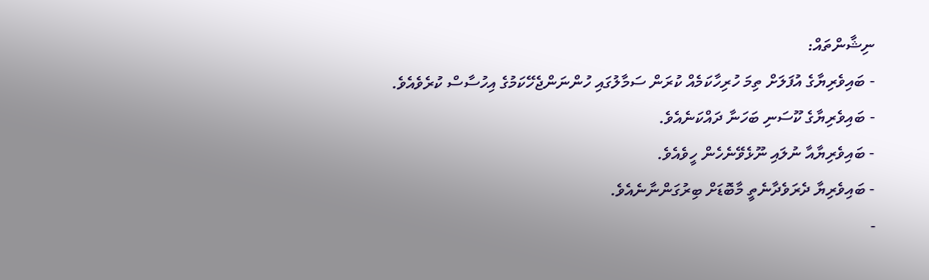ނިޝާންތައް:
- ބައިވެރިޔާގެ އުފަލަށް ތިމަ ހުރިހާކަމެއް ކުރަން ސަމާލުގައި ހުންނަންޖެހޭކަމުގެ އިހުސާސް ކުރެވެއެވެ.
- ބައިވެރިޔާގެ ކޫސަނި ބަހަނާ ދައްކަނެއެވެ.
- ބައިވެރިޔާއާ ނުލައި ނޫޅެވޭނެހެން ހީވެއެވެ.
- ބައިވެރިޔާ ދެރަވެދާނެތީ މާބޮޑަށް ބިރުގަންނާނެއެވެ.
-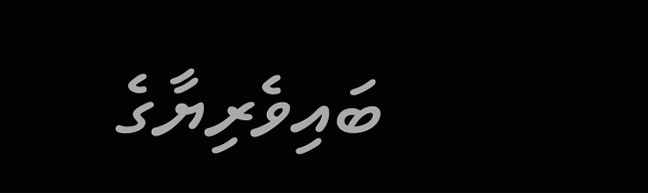ބައިވެރިޔާގެ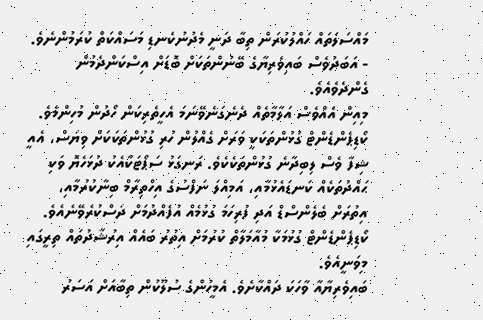މައްސަލަތައް ހައްލުކުރަން ތިބާ ދަނީ މެދުނުކެނޑި މަސައްކަތް ކުރަމުންނެވެ.
- އަބަދުވެސް ބައިވެރިޔާގެ ބޭނުންތަކަށް ބޮޑަށް އިސްކަންދެމުން ގެންދެވެއެވެ.
މިއިން އެއްވެސް އަލާމާތެއް ދެނެގަނެވޭނަމަ އެހީތެރިކަން ހޯދުން މުހިންމެވެ. ކޯޑިޕެންޑެންޓް ގުޅުންތަކަކީ ވަރަށް ގެއްލުން ހުރި ގުޅުންތަކަކަށް ވިޔަސް، އެއީ ޝިފާ ވެސް ލިބިދާނެ ގުޅުންތަކެކެވެ. ރަނގަޅު ސަޕޯޓަކާއެކު ދުޅަހެޔޮ ވަކި ޙައްދުތަކެއް ކަނޑައެޅުމާއި، އަމިއްލަ ނަފްސުގެ އިހްތިރާމް ބިނާކުރުމާއި، އިތުރަށް ބެލެންސްޑް އަދި ފުރިހަމަ ގުޅުމެއް އުފެއްދުމަށް ދަސްކުރެވޭނެއެވެ.
ކޯޑިޕެންޑެންޓް ގުޅުމަކާ މުއާމަލާތް ކުރުމަށް އިތުރު ބައެއް އިރުޝާދުތައް ތިރީގައި މިވަނީއެވެ.
ބައިވެރިޔާއާ ވާހަކަ ދައްކާށެވެ. އެމީހުންގެ ސުލޫކުން ތިބާއަށް އަސަރު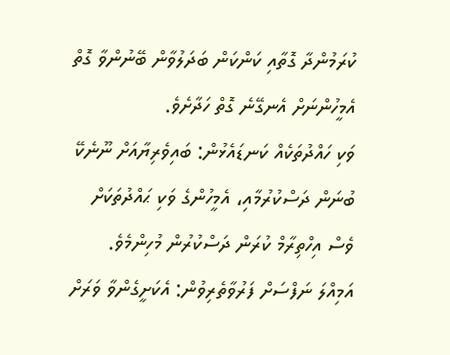ކުރަމުންދާ ގޮތާއި ކަންކަން ބަދަލުވާން ބޭނުންވާ ގޮތް އެމީހުންނަށް އެނގޭނެ ގޮތް ހަދާށެވެ.
ވަކި ހައްދުތަކެއް ކަނޑައެޅުން: ބައިވެރިޔާއަށް ނޫނެކޭ ބުނަން ދަސްކުރުމާއި، އެމީހުންގެ ވަކި ޙައްދުތަކަށް ވެސް އިހްތިރާމް ކުރަން ދަސްކުރުން މުހިންމެވެ.
އަމިއްލަ ނަފްސަށް ފަރުވާތެރިވުން: އެކަށީގެންވާ ވަރަށް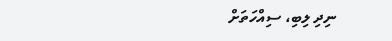ނިދި ލިބި، ސިއްހަތަށް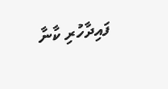ފައިދާހުރި ކާނާ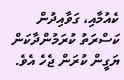ކެއުމާއި، ގަވާއިދުން ކަސްރަތު ކުރަމުންދާކަން ޔަގީން ކުރަން ޖެހެ އެވެ.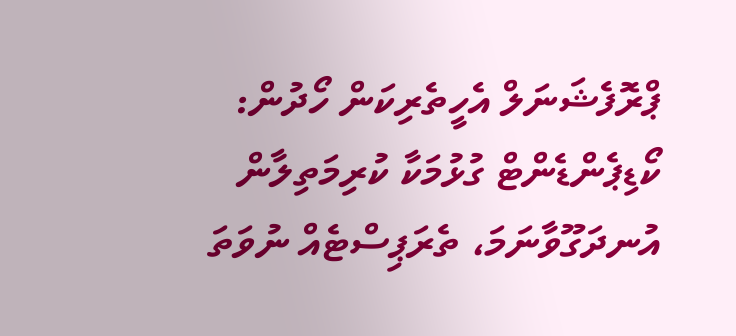ޕްރޮފެޝަނަލް އެހީތެރިކަން ހޯދުން: ކޯޑިޕެންޑެންޓް ގުޅުމަކާ ކުރިމަތިލާން އުނދަގޫވާނަމަ، ތެރަޕިސްޓެއް ނުވަތަ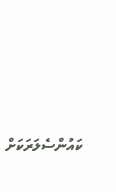ކައުންސެލަރަކަށް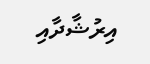އިރުޝާދާއި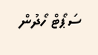ސަޕޯޓް ހޯދުން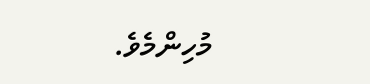މުހިންމެވެ.